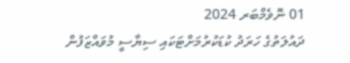01 ނޮވެމްބަރ 2024
ދައުލަތުގެ ހަރަދު ކުޑަކުރުމަށްޓަކައި ސިޔާސީ މުވައްޒަފުން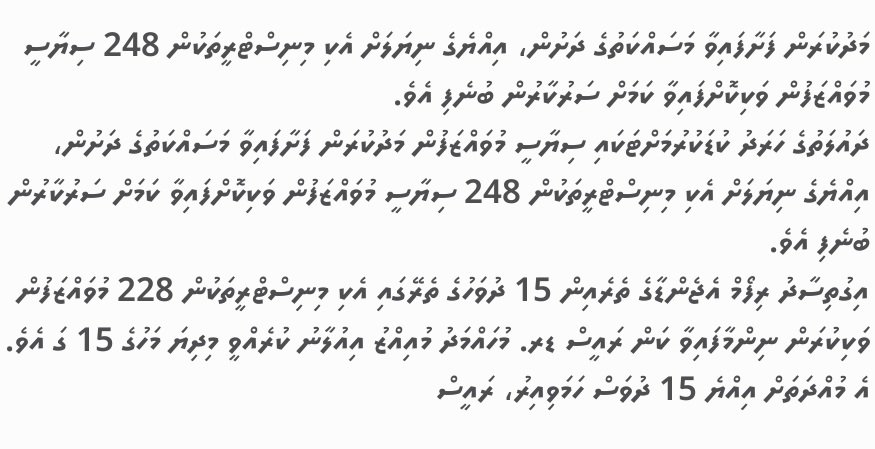މަދުކުރަން ފަށާފައިވާ މަސައްކަތުގެ ދަށުން، އިއްޔެގެ ނިޔަލަށް އެކި މިނިސްޓްރީތަކުން 248 ސިޔާސީ މުވައްޒަފުން ވަކިކޮށްފައިވާ ކަމަށް ސަރުކާރުން ބުނެފި އެވެ.
ދައުލަތުގެ ހަރަދު ކުޑަކުރުމަށްޓަކައި ސިޔާސީ މުވައްޒަފުން މަދުކުރަން ފަށާފައިވާ މަސައްކަތުގެ ދަށުން، އިއްޔެގެ ނިޔަލަށް އެކި މިނިސްޓްރީތަކުން 248 ސިޔާސީ މުވައްޒަފުން ވަކިކޮށްފައިވާ ކަމަށް ސަރުކާރުން ބުނެފި އެވެ.
އިގުތިސާދު ރިފޯމް އެޖެންޑާގެ ތެރެއިން 15 ދުވަހުގެ ތެރޭގައި އެކި މިނިސްޓްރީތަކުން 228 މުވައްޒަފުން ވަކިކުރަން ނިންމާފައިވާ ކަން ރައީސް ޑރ. މުހައްމަދު މުއިއްޒު އިއުލާނު ކުރެއްވީ މިދިޔަ މަހުގެ 15 ގަ އެވެ.
އެ މުއްދަތަށް އިއްޔެ 15 ދުވަސް ހަމަވިއިރު، ރައީސް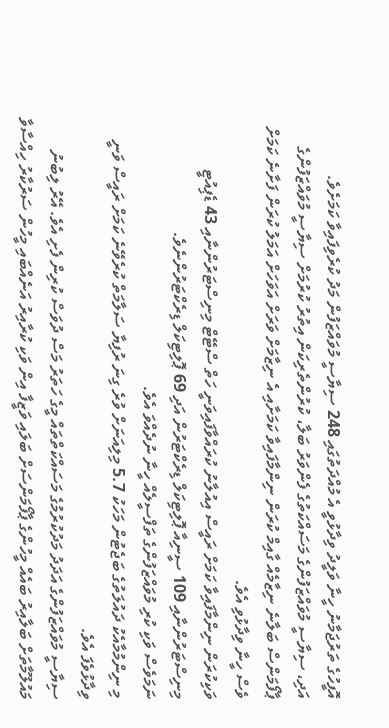އޮފީހުގެ ތަރުޖަމާނު ހީނާ ވަލީދު ވިދާޅުވީ އެ މުއްދަތުގައި 248 ސިޔާސީ މުވައްޒަފުން މަދު ކުރެވިފައިވާ ކަމަށެވެ.
އަދި، ސިޔާސީ މުވައްޒަފުންގެ މަސައްކަތުގެ ފެންވަރު ބަލާ، ކުރުންތެރިކަން އިތުރު ކުރުމަށް ސިޔާސީ މުވައްޒަފުންގެ ޕާފޯމަންސް ބަލާނެ ނިޒާމެއް ގާއިމް ކުރަން ނިންމާފައިވާ ކަމަށާއި އެ ނިޒާމަށް ވަރަށް އަވަހަށް އަމަލު ކުރަން ފަށާނެ ކަމަށް ވެސް ހީނާ ވިދާޅުވި އެވެ.
ވަކިކުރަން ނިންމާފައިވާ ކަމަށް ރައީސް އިއުލާނު ކުރައްވާފައިވަނީ ހަތް ސްޓޭޓް މިނިސްޓަރުންނާއި 43 ޑެޕިއުޓީ މިނިސްޓަރުންނާއި 109 ސީނިއާ ޕޮލިޓިކަލް ޑިރެކްޓަރުން އަދި 69 ޕޮލިޓިކަލް ޑިރެކްޓަރުންނެވެ.
ނަމަވެސް ވަކި ކުރި މުވައްޒަފުންގެ ތަފްސީލެއް ހީނާ ނުދެއްވަ އެވެ.
މި ނިންމުމާއެކު ދައުލަތުގެ ބަޖެޓުން މަހަކު 5.7 މިލިއަނަށް ވުރެ ގިނަ ރުފިޔާ ސަލާމަތް ކުރެވޭނެ ކަމަށް ރައީސް ވަނީ ވިދާޅުވެފަ އެވެ.
ސިޔާސީ މުވައްޒަފުންގެ އަދަދު މަދުކުރުމުގެ މަސައްކަތްތައް މީގެ ހަތަރު މަސް ދުވަސް ކުރިން ފެށި އެވެ. އޭރު ލިބުނު މައުލޫމާތަށް ބަލާއިރު ބައެއް މީހުންގެ ޕާފޯމަންސަށް ބަލައި ވަޒީފާ އިން ވަކި ކުރާއިރު އަނެއްބައި މީހުން ސަރުކާރު ހިއްސާވާ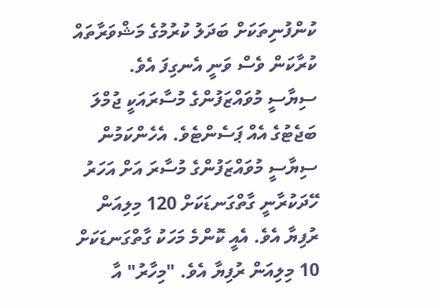ކުންފުނިތަކަށް ބަދަލު ކުރުމުގެ މަޝްވަރާތައް ކުރާކަން ވެސް ވަނީ އެނގިފަ އެވެ.
ސިޔާސީ މުވައްޒަފުންގެ މުސާރައަކީ ޖުމްލަ ބަޖެޓުގެ އެއް ޕަސެންޓެވެ. އެހެންކަމުން ސިޔާސީ މުވައްޒަފުންގެ މުސާރަ އަށް އަހަރު ހޭދަކުރާނީ ގާތްގަނޑަކަށް 120 މިލިއަން ރުފިޔާ އެވެ. އެއީ ކޮންމެ މަހަކު ގާތްގަނޑަކަށް 10 މިލިއަން ރުފިޔާ އެވެ. "މިހާރު" އާ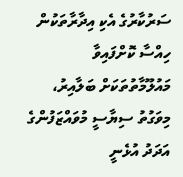ސަރުކާރުގެ އެކި އިދާރާތަކުން ހިއްސާ ކޮށްފައިވާ މައުލޫމާތުތަކަށް ބަލާއިރު، މިވަގުތު ސިޔާސީ މުވައްޒަފުންގެ އަދަދު އުޅެނީ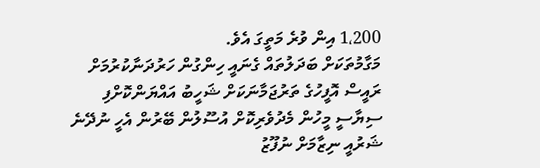1،200 އިން ވުރެ މަތީގަ އެވެ.
މަގާމުތަކަށް ބަދަލުތައް ގެނައީ ހިންގުން ހަރުދަނާކުރުމަށް
ރައީސް އޮފީހުގެ ތަރުޖަމާނަކަށް ޝަހީބު އައްޔަންކޮށްފި
ސިޔާސީ މީހުން މެދުވެރިކޮށް އުސޫލުން ބޭރުން އެހީ ނުދޭނެ
ޝަރުއީ ނިޒާމަށް ނުފޫޒު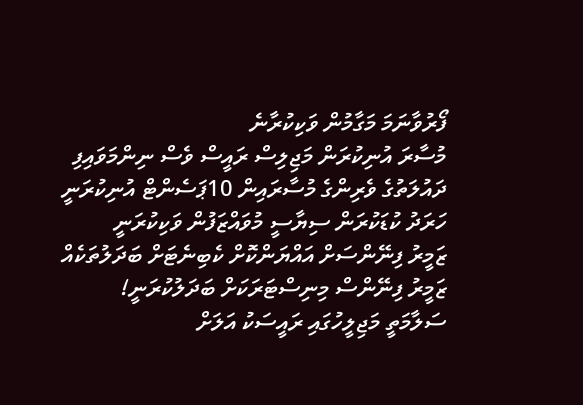ފޯރުވާނަމަ މަގާމުން ވަކިކުރާނެ
މުސާރަ އުނިކުރަން މަޖިލިސް ރައީސް ވެސް ނިންމަވައިފި
ދައުލަތުގެ ވެރިންގެ މުސާރައިން 10ޕަސެންޓް އުނިކުރަނީ
ހަރަދު ކުޑަކުރަން ސިޔާސީ މުވައްޒަފުން ވަކިކުރަނީ
ޒަމީރު ފިނޭންސަށް އައްޔަންކޮށް ކެބިނެޓަށް ބަދަލުތަކެއް
ޒަމީރު ފިނޭންސް މިނިސްޓަރަކަށް ބަދަލުކުރަނީ!
ސަލާމަތީ މަޖިލީހުގައި ރައީސަކު އަލަށް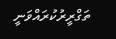ތަގްރީރުކުރައްވަނީ